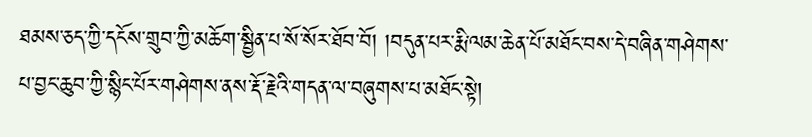ཐམས་ཅད་ཀྱི་དངོས་གྲུབ་ཀྱི་མཆོག་སྦྱིན་པ་སོ་སོར་ཐོབ་བོ། །བདུན་པར་རྨི་ལམ་ཆེན་པོ་མཐོང་བས་དེ་བཞིན་གཤེགས་པ་བྱང་ཆུབ་ཀྱི་སྙིང་པོར་གཤེགས་ནས་རྡོ་རྗེའི་གདན་ལ་བཞུགས་པ་མཐོང་སྟེ།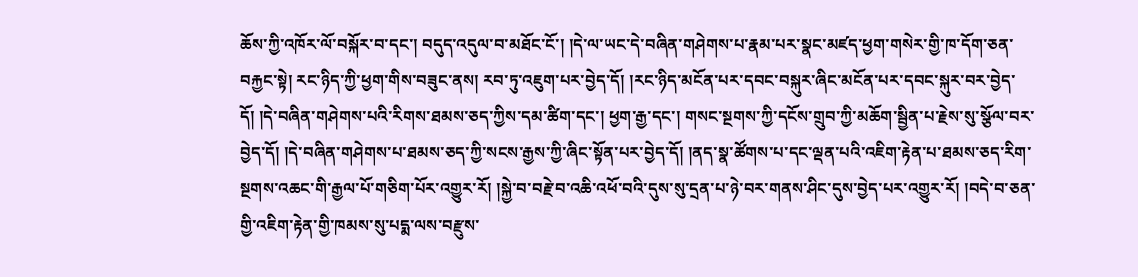ཆོས་ཀྱི་འཁོར་ལོ་བསྐོར་བ་དང་། བདུད་འདུལ་བ་མཐོང་ངོ་། །དེ་ལ་ཡང་དེ་བཞིན་གཤེགས་པ་རྣམ་པར་སྣང་མཛད་ཕྱག་གསེར་གྱི་ཁ་དོག་ཅན་བརྐྱང་སྟེ། རང་ཉིད་ཀྱི་ཕྱག་གིས་བཟུང་ནས། རབ་ཏུ་འཇུག་པར་བྱེད་དོ། །རང་ཉིད་མངོན་པར་དབང་བསྐུར་ཞིང་མངོན་པར་དབང་སྐུར་བར་བྱེད་དོ། །དེ་བཞིན་གཤེགས་པའི་རིགས་ཐམས་ཅད་ཀྱིས་དམ་ཚིག་དང་། ཕྱག་རྒྱ་དང་། གསང་སྔགས་ཀྱི་དངོས་གྲུབ་ཀྱི་མཆོག་སྦྱིན་པ་རྗེས་སུ་སྩོལ་བར་བྱེད་དོ། །དེ་བཞིན་གཤེགས་པ་ཐམས་ཅད་ཀྱི་སངས་རྒྱས་ཀྱི་ཞིང་སྟོན་པར་བྱེད་དོ། །ནད་སྣ་ཚོགས་པ་དང་ལྡན་པའི་འཇིག་རྟེན་པ་ཐམས་ཅད་རིག་སྔགས་འཆང་གི་རྒྱལ་པོ་གཅིག་པོར་འགྱུར་རོ། །སྐྱེ་བ་བརྗེ་བ་འཆི་འཕོ་བའི་དུས་སུ་དྲན་པ་ཉེ་བར་གནས་ཤིང་དུས་བྱེད་པར་འགྱུར་རོ། །བདེ་བ་ཅན་གྱི་འཇིག་རྟེན་གྱི་ཁམས་སུ་པདྨ་ལས་བརྫུས་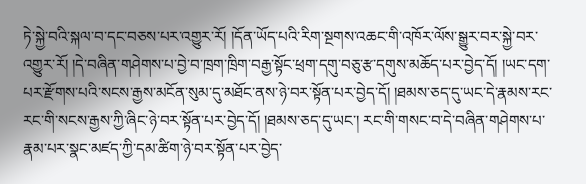ཏེ་སྐྱེ་བའི་སྐལ་བ་དང་བཅས་པར་འགྱུར་རོ། །དོན་ཡོད་པའི་རིག་སྔགས་འཆང་གི་འཁོར་ལོས་སྒྱུར་བར་སྐྱེ་བར་འགྱུར་རོ། །དེ་བཞིན་གཤེགས་པ་བྱེ་བ་ཁྲག་ཁྲིག་བརྒྱ་སྟོང་ཕྲག་དགུ་བཅུ་རྩ་དགུས་མཆོད་པར་བྱེད་དོ། །ཡང་དག་པར་རྫོགས་པའི་སངས་རྒྱས་མངོན་སུམ་དུ་མཐོང་ནས་ཉེ་བར་སྟོན་པར་བྱེད་དོ། །ཐམས་ཅད་དུ་ཡང་དེ་རྣམས་རང་རང་གི་སངས་རྒྱས་ཀྱི་ཞིང་ཉེ་བར་སྟོན་པར་བྱེད་དོ། །ཐམས་ཅད་དུ་ཡང་། རང་གི་གསང་བ་དེ་བཞིན་གཤེགས་པ་རྣམ་པར་སྣང་མཛད་ཀྱི་དམ་ཚིག་ཉེ་བར་སྟོན་པར་བྱེད་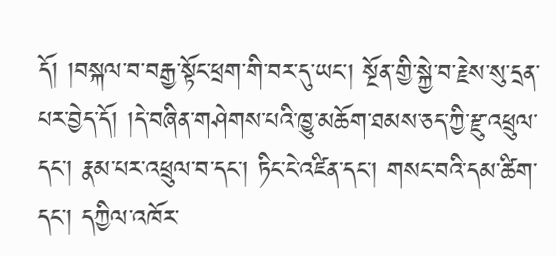དོ། །བསྐལ་བ་བརྒྱ་སྟོང་ཕྲག་གི་བར་དུ་ཡང་། སྔོན་གྱི་སྐྱེ་བ་རྗེས་སུ་དྲན་པར་བྱེད་དོ། །དེ་བཞིན་གཤེགས་པའི་ཁྱུ་མཆོག་ཐམས་ཅད་ཀྱི་རྫུ་འཕྲུལ་དང་། རྣམ་པར་འཕྲུལ་བ་དང་། ཏིང་ངེ་འཛིན་དང་། གསང་བའི་དམ་ཚིག་དང་། དཀྱིལ་འཁོར་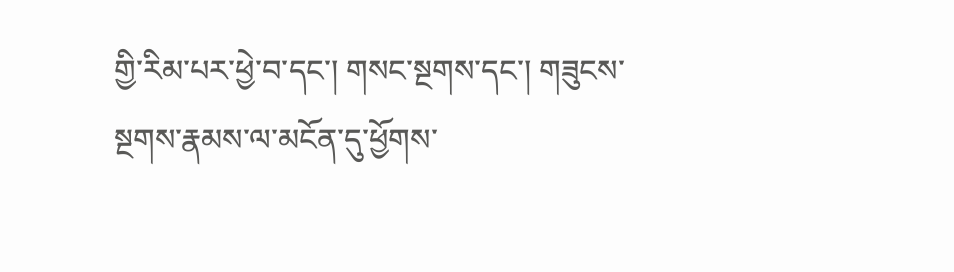གྱི་རིམ་པར་ཕྱེ་བ་དང་། གསང་སྔགས་དང་། གཟུངས་སྔགས་རྣམས་ལ་མངོན་དུ་ཕྱོགས་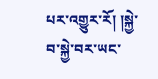པར་འགྱུར་རོ། །སྐྱེ་བ་སྐྱེ་བར་ཡང་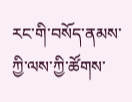རང་གི་བསོད་ནམས་ཀྱི་ལས་ཀྱི་ཚོགས་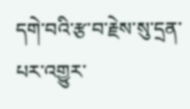དགེ་བའི་རྩ་བ་རྗེས་སུ་དྲན་པར་འགྱུར་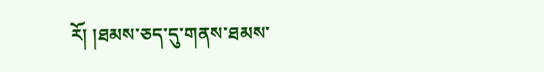རོ། །ཐམས་ཅད་དུ་གནས་ཐམས་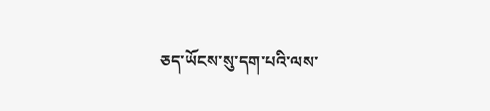ཅད་ཡོངས་སུ་དག་པའི་ལས་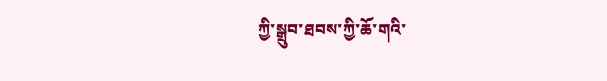ཀྱི་སྒྲུབ་ཐབས་ཀྱི་ཆོ་གའི་